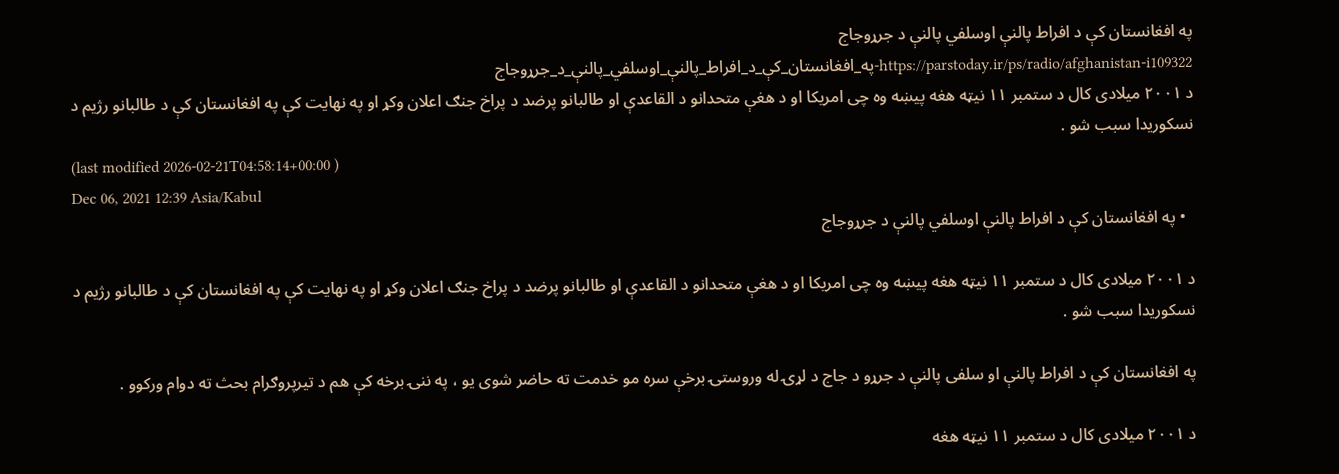په افغانستان کې د افراط پالنې اوسلفي پالنې د جرړوجاج
https://parstoday.ir/ps/radio/afghanistan-i109322-په_افغانستان_کې_د_افراط_پالنې_اوسلفي_پالنې_د_جرړوجاج
د ۲۰۰۱ میلادی کال د ستمبر ۱۱ نیټه هغه پیښه وه چی امریکا او د هغې متحدانو د القاعدې او طالبانو پرضد د پراخ جنګ اعلان وکړ او په نهایت کې په افغانستان کې د طالبانو رژیم د نسکوریدا سبب شو .
(last modified 2026-02-21T04:58:14+00:00 )
Dec 06, 2021 12:39 Asia/Kabul
  • په افغانستان کې د افراط پالنې اوسلفي پالنې د جرړوجاج

د ۲۰۰۱ میلادی کال د ستمبر ۱۱ نیټه هغه پیښه وه چی امریکا او د هغې متحدانو د القاعدې او طالبانو پرضد د پراخ جنګ اعلان وکړ او په نهایت کې په افغانستان کې د طالبانو رژیم د نسکوریدا سبب شو .

په افغانستان کې د افراط پالنې او سلفی پالنې د جرړو د جاج د لړۍ له وروستۍ برخې سره مو خدمت ته حاضر شوی یو ، په ننۍ برخه کې هم د تیرپروګرام بحث ته دوام ورکوو .

د ۲۰۰۱ میلادی کال د ستمبر ۱۱ نیټه هغه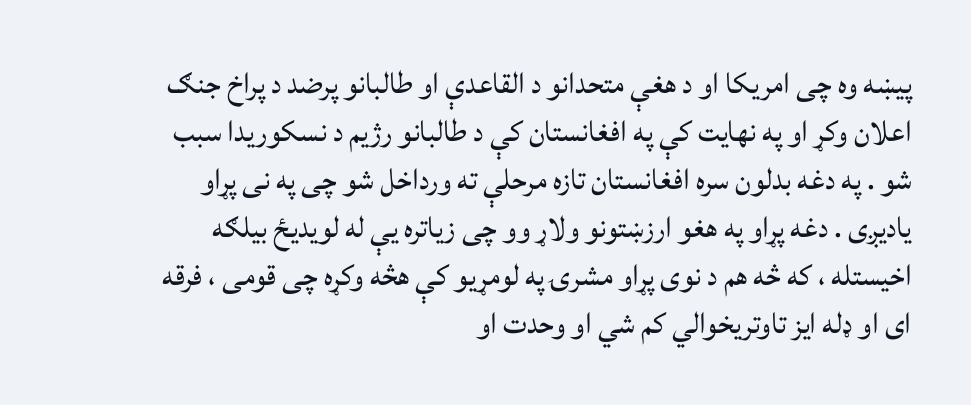پیښه وه چی امریکا او د هغې متحدانو د القاعدې او طالبانو پرضد د پراخ جنګ اعلان وکړ او په نهایت کې په افغانستان کې د طالبانو رژیم د نسکوریدا سبب شو . په دغه بدلون سره افغانستان تازه مرحلې ته ورداخل شو چی په نی پړاو یادیږی . دغه پړاو په هغو ارزښتونو ولاړ وو چی زیاتره یې له لویدیځ بیلګه اخیستله ، که څه هم د نوی پړاو مشرۍ په لومړیو کې هڅه وکړه چی قومی ، فرقه ای او ډله ایز تاوتریخوالي کم شي او وحدت او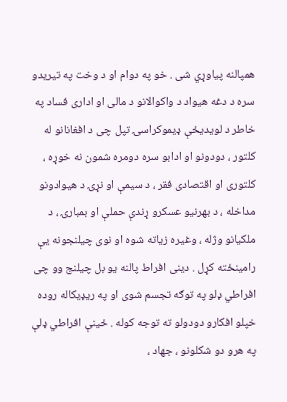همپالنه پیاوړي شی . خو په دوام او د وخت په تیریدو سره د دغه هیواد د واکوالانو د مالی او اداری فساد په خاطر د لویدیځې ډیموکراسۍ تپل چی د افغانانو له کلتور ، دودونو او ادابو سره دومره شمون نه خوړه ، کلتوری او اقتصادی فقر ، د سیمې او نړۍ د هیوادونو مداخله ، د بهرنیو عسکرو ړندې حملې او بمبارۍ ، د ملکیانو وژله ، وغیره زیاته شوه او نوی چیلنجونه یې رامینځته کړل . دینی افراط پالنه یو بل چیلنج وو چی افراطي ډلو په توګه تجسم شوی او په ریډیکاله روده خپلو افکارو دودولو ته توجه کوله . ځینې افراطي ډلې په هرو دو شکلونو ، جهاد ،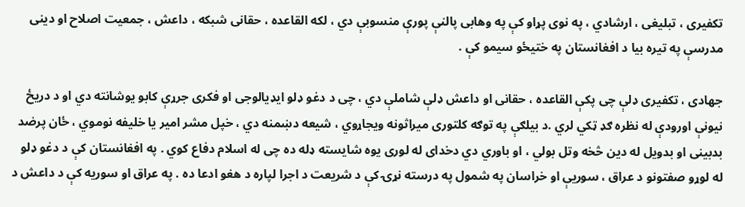تکفیری ، تبلیغی ، ارشادي ، په نوی پړاو کې په وهابی پالنې پورې منسوبې دي ، لکه القاعده ، حقانی شبکه ، داعش ، جمعیت اصلاح او دینی مدرسې په تیره بیا د افغانستان په ختیځو سیمو کې .

جهادی ، تکفیری ډلې چی پکې القاعده ، حقانی او داعش ډلې شاملې دي ، چی د دغو ډلو ایډیالوجی او فکری جرړې کابو یوشانته دي او د دریځ نیونې اورودې له نظره ګډ ټکي لري .د بیلګې په توګه کلتوری میراثونه ویجاړوي ، شیعه دښمنه دي ، خپل مشر امیر یا خلیفه نوموي ، ځان پرضد بدبینی او بدویل له دین څخه وتل بولي ، او باوري دي دخدای له لوری یوه شایسته ډله ده چی له اسلام دفاع کوي . په افغانستان کې د دغو ډلو له لوړو صفتونو د عراق ، سوریې او خراسان په شمول په درسته نړۍ کې د شریعت د اجرا لپاره د هغو ادعا ده . په عراق او سوریه کې د داعش د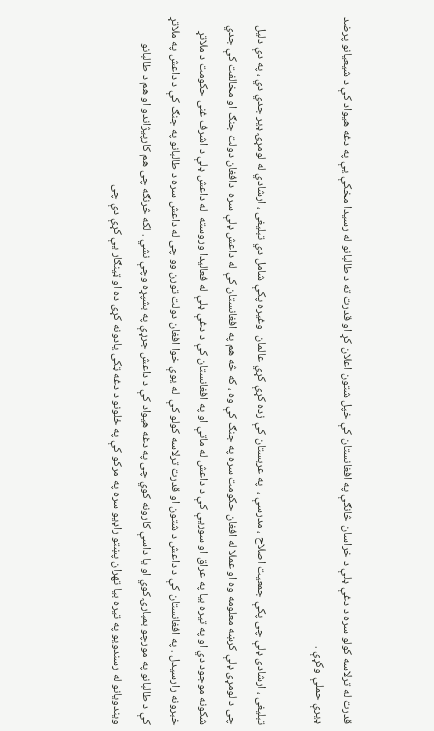قدرت له ترلاسه کولو سره د دغې ډلې د خراسان څانګې په افغانستان کې خپل شتون اعلان کړ او قدرت ته د طالبانو له رسیدا مخکې یې په دغه هیواد کې د شیعیانو پرضد ډیرې حملې وکړې .

تبلیغی ، ارشادی ډلې چی پکې جمعیت اصلاح ، مدرسې ،  په عربستان کې زده کړې کړي عالمان  وغیره پکې شامل دي تبلیغی ، ارشادي له لومړۍ ډیر جدي دي ، په دې دلیل چی د لومړی ډلې کرښه معلومه وه او عملا له افغان حکومت سره په جنګ کې وه ، که څه هم په افغانستان کې له داعش ډلې سره  دافغان دولت جنګ او مخالفت کې جدي شکونه موجود دي او په تیره بیا په عراق او سوریې کې د داعش له ماتې او په افغانستان کې د دغې ډلې له فعالیدا وروسته  له داعش ډلې د اشرف غنی حکومت د ملاتړ خبرونه رارسیدل . په افغانستان کې د داعش د شتون او قدرت ترلاسه کولو کې  له یوې خوا افغان دولت تورن وو چی له داعش سره د طالبانو په جنګ کې د داعش په ملاتړ کې د طالبانو په مورچو بمبارۍ کوي او یا داسې کارونه کوي چی په دغه هیواد کې د داعش جرړې په بشپړه وچې نشي . لکه څرنګه چی هم کارپیژاندو او هم د طالبانو ویندویانو له رسندویو په تیره بیا تهران پښتو راډیو سره په مرکو کې په ځلونو د دغه ټکی یادونه کړی ده او ټینګار یې کړې دې چی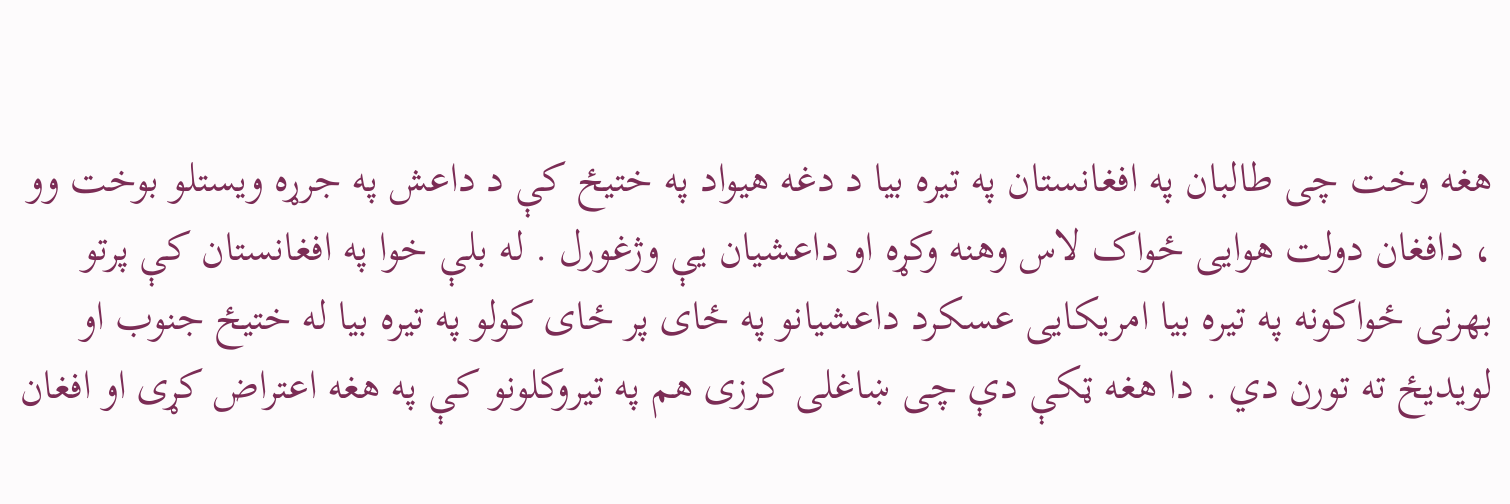هغه وخت چی طالبان په افغانستان په تیره بیا د دغه هیواد په ختیځ کې د داعش په جرړه ویستلو بوخت وو ، دافغان دولت هوایی ځواک لاس وهنه وکړه او داعشیان یې وژغورل . له بلې خوا په افغانستان کې پرتو بهرنی ځواکونه په تیره بیا امریکایی عسکرد داعشیانو په ځای پر ځای کولو په تیره بیا له ختیځ جنوب او لویدیځ ته تورن دي . دا هغه ټکې دې چی ښاغلی کرزی هم په تیروکلونو کې په هغه اعتراض کړی او افغان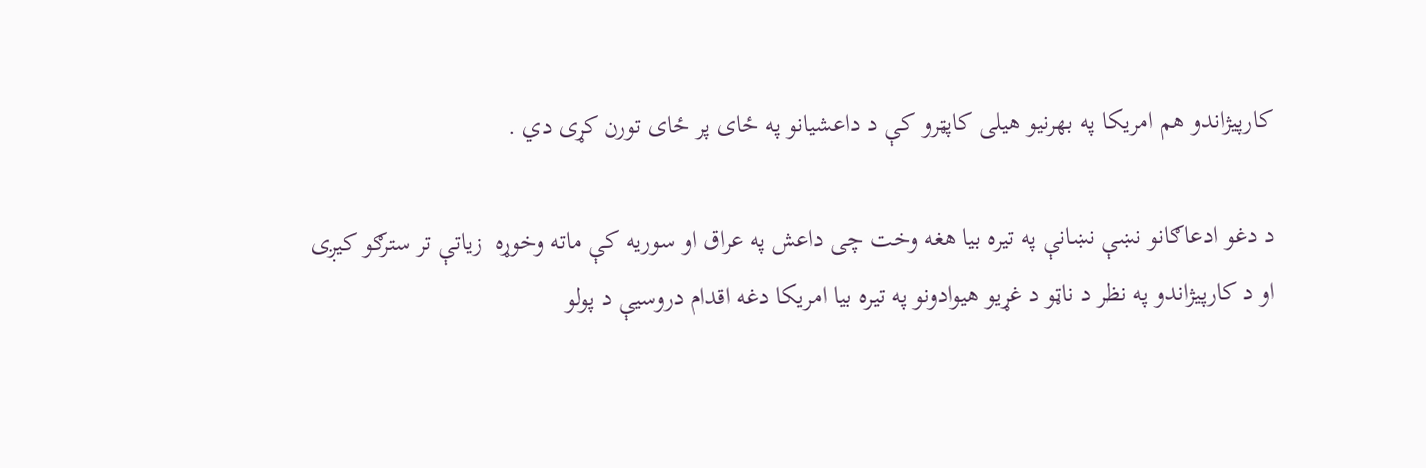کارپیژاندو هم امریکا په بهرنیو هیلی کاپټرو کې د داعشیانو په ځای پر ځای تورن کړی دي .

د دغو ادعاګانو نښې نښانې په تیره بیا هغه وخت چی داعش په عراق او سوریه کې ماته وخوړه  زیاتې تر سترګو کیږی او د کارپیژاندو په نظر د ناټو د غړیو هیوادونو په تیره بیا امریکا دغه اقدام دروسیې د پولو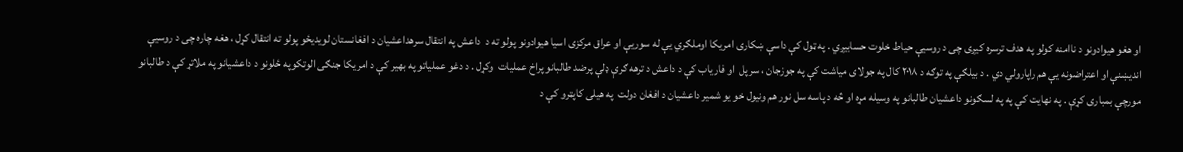او هغو هیوادونو د ناامنه کولو په هدف ترسره کیږی چی د روسیې حیاط خلوت حسابیږي . په ټول کې داسې ښکاری امریکا اوملګري یې له سوریې او عراق مرکزی اسیا هیوادونو پولو ته د  داعش په انتقال سرهداعشیان د افغانستان لویدیځو پولو ته انتقال کړل ، هغه چاره چی د روسیې اندیښنې او اعتراضونه یې هم راپارولي دي . د بیلګې په توګه د ۲۰۱۸ کال په جولای میاشت کې په جوزجان ، سرپل  او فاریاب کې د داعش د ترهه ګرې ‌ډلې پرضد طالبانو پراخ عملیات  وکړل . د دغو عملیاتو په بهیر کې د امریکا جنګی الوتکوپه ځلونو د داعشیانو په ملاتړ کې د طالبانو مورچې بمباری کړې . په نهایت کې په په لسګونو داعشیان طالبانو په وسیله مړه او څه د پاسه سل نور هم ونیول خو یو شمیر داعشیان د افغان دولت  په هیلی کاپټرو کې د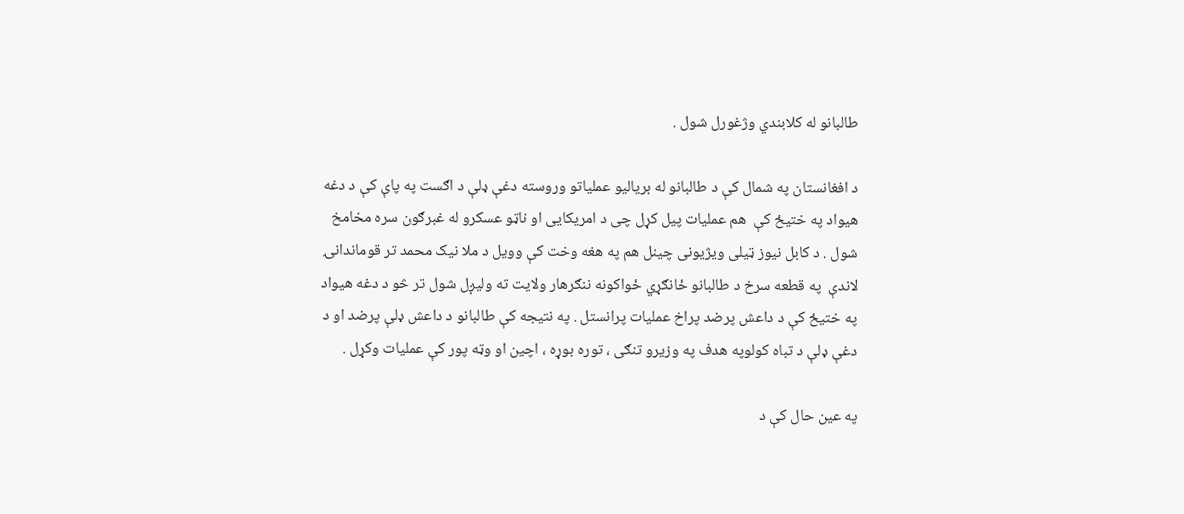طالبانو له کلابندي وژغورل شول .

د افغانستان په شمال کې د طالبانو له بریالیو عملیاتو وروسته دغې ډلې د اګست په پاې کې د دغه هیواد په ختیځ کې  هم عملیات پیل کړل چی د امریکایی او ناټو عسکرو له غبرګون سره مخامخ شول . د کابل نیوز ټیلی ویژیونی چینل هم په هغه وخت کې وویل د ملا نیک محمد تر قوماندانۍ لاندې  په قطعه سرخ د طالبانو ځانګړي ځواکونه ننګرهار ولایت ته ولیږل شول تر څو د دغه هیواد په ختیځ کې د داعش پرضد پراخ عملیات پرانستل . په نتیجه کې طالبانو د داعش ډلې پرضد او د دغې ډلې د تباه کولوپه هدف په وزیرو تنګی ، توره بوړه ، اچین او وټه پور کې عملیات وکړل .

په عین حال کې د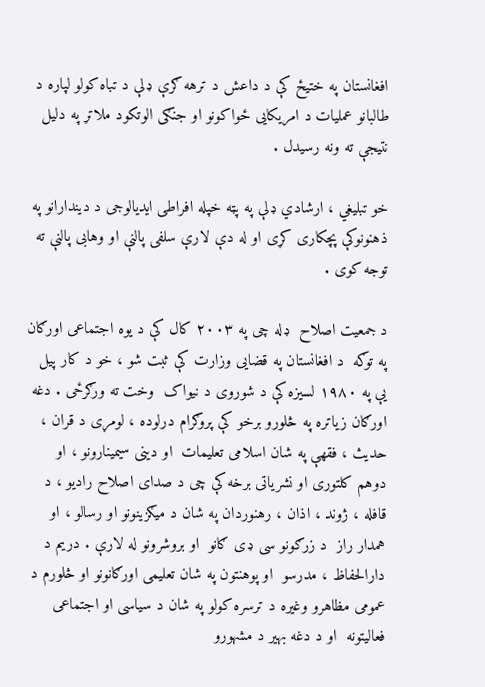افغانستان په ختیځ کې د داعش د ترهه ګرې ډلې د تباه کولو لپاره د طالبانو عملیات د امریکایی ځواکونو او جنګی الوتکود ملاتړ په دلیل نتیجې ته ونه رسیدل .

خو تبلیغي ، ارشادي ډلې په پټه خپله افراطی ایدیالوجی د دیندارانو په ذهنونوکې پچکاری کړی او له دې لارې سلفی پالنې او وهابی پالنې ته توجه کوی .

د جمعیت اصلاح  ډله چی په ۲۰۰۳ کال کې د یوه اجتماعی اورګان په توګه  د افغانستان په قضایی وزارت کې ثبت شو ، خو د کار پیل یې په ۱۹۸۰ لسیزه کې د شوروی د نیواک  وخت ته ورګرځی . دغه اورګان زیاتره په څلورو برخو کې پروګرام درلوده ، لومړی د قران ، حدیث ، فقهې په شان اسلامی تعلیمات  او دینی سیمینارونو ، او دوهم کلتوری او نشریاتی برخه کې چی د صدای اصلاح رادیو ، د قافله ، ژوند ، اذان ، رهنوردان په شان د میګزینونو او رسالو ، او همدار راز  د زرګونو سی ډی ګانو  او بروشرونو له لارې . دریم د دارالحفاظ ، مدرسو  او پوهنتون په شان تعلیمی اورګانونو او څلورم د عمومی مظاهرو وغیره د ترسره کولو په شان د سیاسی او اجتماعی فعالیتونه  او د دغه بهیر د مشهورو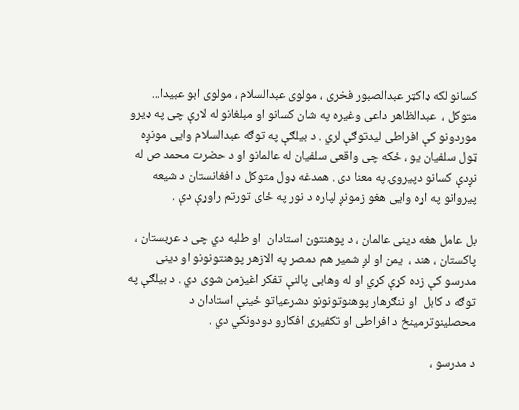کسانو لکه ډاکټر عبدالصبور فخری ، مولوی عبدالسلام ، مولوی ابو عبیدا... متوکل ،  عبدالظاهر داعی وغیره په شان کسانو او مبلغانو له لارې چی په ډیرو موردونو کې افراطی لیدتوګې لري . د بیلګې په توګه عبدالسلام وایی مونږه ټول سلفیان یو ، ځکه چی واقعی سلفیان له عالمانو او د حضرت محمد ص له نږدې کسانو دپیروۍ په معنا دی . همدغه ډول متوکل د افغانستان د شیعه پیروانو په اړه وایی هغو زمونږ لپاره د نور په ځای تورتم راوړې دې .

بل عامل هغه دینی عالمان ، د پوهنتون استادان  او طلبه دي چی د عربستان ، پاکستان ، هند ،  یمن او لږ شمیر هم دمصر په الازهر پوهنتونونو او دینی مدرسو کې زده کړې کړي او له وهابی پالنې تفکر اغیزمن شوی دي . د بیلګې په توګه د کابل  او ننګرهار پوهنوتونونو دشرعیاتو ځینې استادان د محصلینوترمینځ د افراطی او تکفیری افکارو دودونکي دي .

د مدرسو ،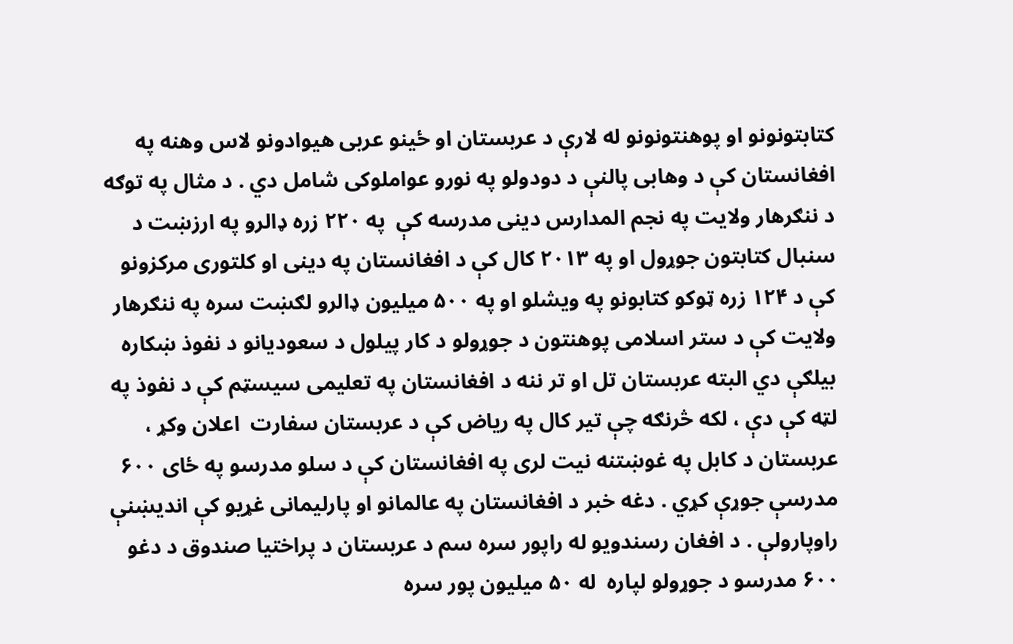کتابتونونو او پوهنتونونو له لارې د عربستان او ځینو عربی هیوادونو لاس وهنه په افغانستان کې د وهابی پالنې د دودولو په نورو عواملوکی شامل دي . د مثال په توګه د ننګرهار ولایت په نجم المدارس دینی مدرسه کې  په ۲۲۰ زره ډالرو په ارزښت د سنبال کتابتون جوړول او په ۲۰۱۳ کال کې د افغانستان په دینی او کلتوری مرکزونو کې د ۱۲۴ زره ټوکو کتابونو په ویشلو او په ۵۰۰ میلیون ډالرو لګښت سره په ننګرهار ولایت کې د ستر اسلامی پوهنتون د جوړولو د کار پیلول د سعودیانو د نفوذ ښکاره بیلګې دي البته عربستان تل او تر ننه د افغانستان په تعلیمی سیسټم کې د نفوذ په لټه کې دې ، لکه څرنګه چې تیر کال په ریاض کې د عربستان سفارت  اعلان وکړ ، عربستان د کابل په غوښتنه نیت لری په افغانستان کې د سلو مدرسو په ځای ۶۰۰ مدرسې جوړې کړي . دغه خبر د افغانستان په عالمانو او پارلیمانی غړیو کې اندیښنې راوپارولې . د افغان رسندویو له راپور سره سم د عربستان د پراختیا صندوق د دغو ۶۰۰ مدرسو د جوړولو لپاره  له ۵۰ میلیون پور سره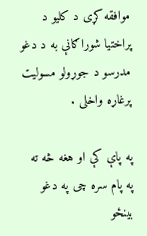موافقه کړی د کلیو د پراختیا شوراګانې به د دغو مدرسو د جوړولو مسولیت پرغاړه واخلی .

په پاې کې او هغه څه ته په پام سره چی په دغو بینځو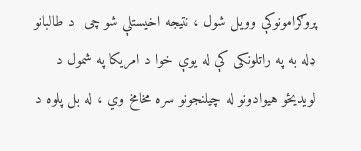پروګرامونوکې وویل شول ، نتیجه اخیستلې شو چی  د طالبانو ډله به په راتلونکی کې له یوې خوا د امریکا په شمول د لویدیځو هیوادونو له چیلنجونو سره مخامخ وي ، له بل پلوه د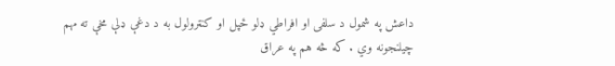داعش په شمول د سلفی او افراطي ډلو ځپل او کنټرولول به د دغې ډلې مخې ته مهم چیلنجونه وي . که څه هم په عراق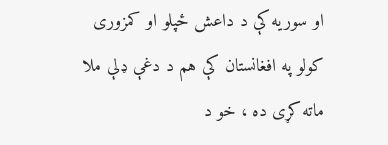او سوریه کې د داعش ځپلو او کمزوری کولو په افغانستان کې هم د دغې ډلې ملا ماته کړی ده ، خو د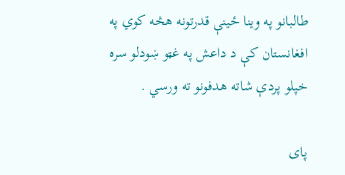طالبانو په وینا ځینې قدرتونه هڅه کوي په افغانستان کې د داعش په غټو ښودلو سره خپلو پردې شاته هدفونو ته ورسي .

پای